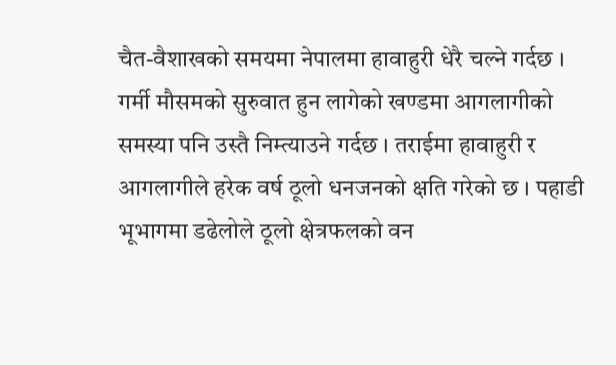चैत-वैशाखको समयमा नेपालमा हावाहुरी धेरै चल्ने गर्दछ । गर्मी मौसमको सुरुवात हुन लागेको खण्डमा आगलागीको समस्या पनि उस्तै निम्त्याउने गर्दछ । तराईमा हावाहुरी र आगलागीले हरेक वर्ष ठूलो धनजनको क्षति गरेको छ । पहाडी भूभागमा डढेलोले ठूलो क्षेत्रफलको वन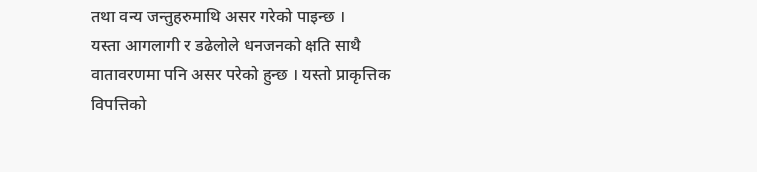तथा वन्य जन्तुहरुमाथि असर गरेको पाइन्छ ।
यस्ता आगलागी र डढेलोले धनजनको क्षति साथै वातावरणमा पनि असर परेको हुन्छ । यस्तो प्राकृत्तिक विपत्तिको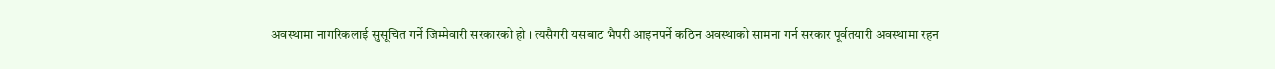अवस्थामा नागरिकलाई सुसूचित गर्ने जिम्मेवारी सरकारको हो । त्यसैगरी यसबाट भैपरी आइनपर्ने कठिन अवस्थाको सामना गर्न सरकार पूर्वतयारी अवस्थामा रहन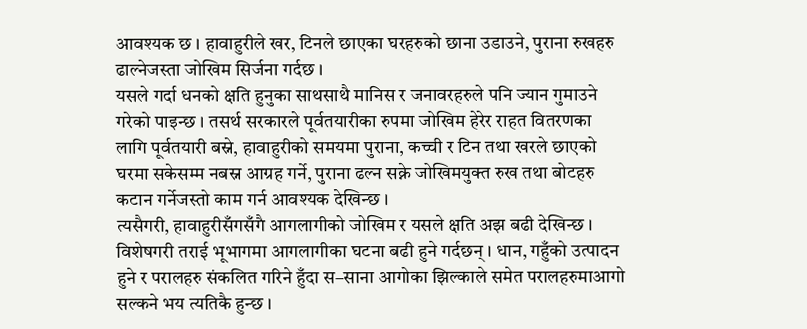आवश्यक छ । हावाहुरीले खर, टिनले छाएका घरहरुको छाना उडाउने, पुराना रुखहरु ढाल्नेजस्ता जोखिम सिर्जना गर्दछ ।
यसले गर्दा धनको क्षति हुनुका साथसाथै मानिस र जनावरहरुले पनि ज्यान गुमाउने गरेको पाइन्छ । तसर्थ सरकारले पूर्वतयारीका रुपमा जोखिम हेरेर राहत वितरणका लागि पूर्वतयारी बस्ने, हावाहुरीको समयमा पुराना, कच्ची र टिन तथा खरले छाएको घरमा सकेसम्म नबस्न आग्रह गर्ने, पुराना ढल्न सक्ने जोखिमयुक्त रुख तथा बोटहरु कटान गर्नेजस्तो काम गर्न आवश्यक देखिन्छ ।
त्यसैगरी, हावाहुरीसँगसँगै आगलागीको जोखिम र यसले क्षति अझ बढी देखिन्छ । विशेषगरी तराई भूभागमा आगलागीका घटना बढी हुने गर्दछन् । धान, गहुँको उत्पादन हुने र परालहरु संकलित गरिने हुँदा स–साना आगोका झिल्काले समेत परालहरुमाआगो सल्कने भय त्यतिकै हुन्छ ।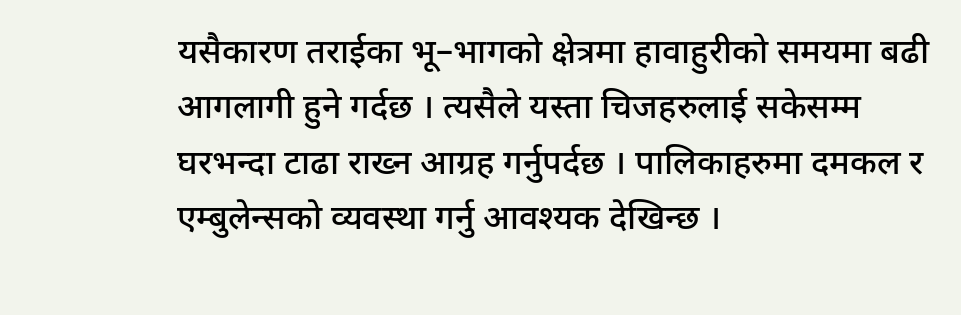यसैकारण तराईका भू–भागको क्षेत्रमा हावाहुरीको समयमा बढी आगलागी हुने गर्दछ । त्यसैले यस्ता चिजहरुलाई सकेसम्म घरभन्दा टाढा राख्न आग्रह गर्नुपर्दछ । पालिकाहरुमा दमकल र एम्बुलेन्सको व्यवस्था गर्नु आवश्यक देखिन्छ ।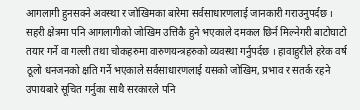आगलागी हुनसक्ने अवस्था र जोखिमका बारेमा सर्वसाधारणलाई जानकारी गराउनुपर्दछ । सहरी क्षेत्रमा पनि आगलागीको जोखिम उत्तिकै हुने भएकाले दमकल छिर्न मिल्नेगरी बाटोघाटो तयार गर्ने वा गल्ली तथा चोकहरुमा वारुणयन्त्रहरुको व्यवस्था गर्नुपर्दछ । हावाहुरीले हरेक वर्ष ठूलो धनजनको क्षति गर्ने भएकाले सर्वसाधारणलाई यसको जोखिम, प्रभाव र सतर्क रहने उपायबारे सूचित गर्नुका साथै सरकारले पनि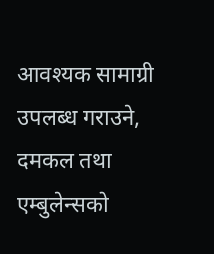आवश्यक सामाग्री उपलब्ध गराउने, दमकल तथा एम्बुलेन्सको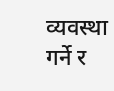व्यवस्था गर्ने र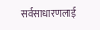सर्वसाधारणलाई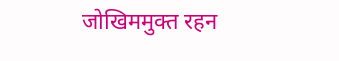जोखिममुक्त रहन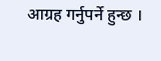आग्रह गर्नुपर्ने हुन्छ ।